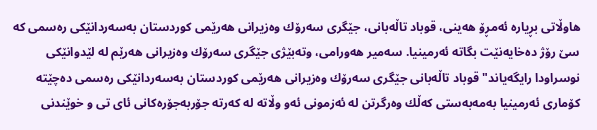هاوڵاتى بڕیارە ئەمڕۆ هەینی، قوباد تاڵەبانی، جێگری سەرۆك وەزیرانی هەرێمی كوردستان بەسەردانێكی رەسمی كە سێ رۆژ دەخایەنێت بگاتە ئەرمینیا. سەمیر هەورامی، وتەبێژی جێگری سەرۆك وەزیرانی هەرێم لە لێدوانێكی نوسراودا رایگەیاند"قوباد تاڵەبانی جێگری سەرۆك وەزیرانی هەرێمی كوردستان بەسەردانێكی رەسمی دەچێتە كۆماری ئەرمینیا بەمەبەستی كەڵك وەرگرتن لە ئەزمونی ئەو وڵاتە لە كەرتە جۆربەجۆرەكانی ئای تی و خوێندنی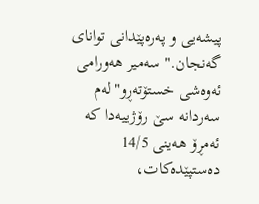پیشەیی و پەرەپێدانی توانای گەنجان." سەمیر هەورامی ئەوەشی خستۆتەڕو"لەم سەردانە سێ رۆژییەدا کە ئەمڕۆ هەینی 14/5 دەستپێدە‌كات،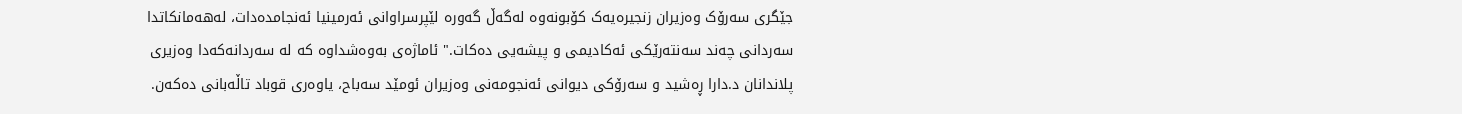جێگری سەرۆک وەزیران زنجیرەیەک کۆبونەوە لەگەڵ گەورە لێپرسراوانی ئەرمینیا ئەنجامدەدات، لەهەمانکاتدا سەردانی چەند سەنتەرێکی ئەکادیمی و پیشەیی دەکات." ئاماژەی بەوەشداوە كە لە سەردانەكەدا وەزیری پلاندانان د.دارا ڕەشید و سەرۆكی دیوانی ئەنجومەنی وەزیران ئومێد سەباح، یاوەری قوباد تاڵەبانی دەكەن.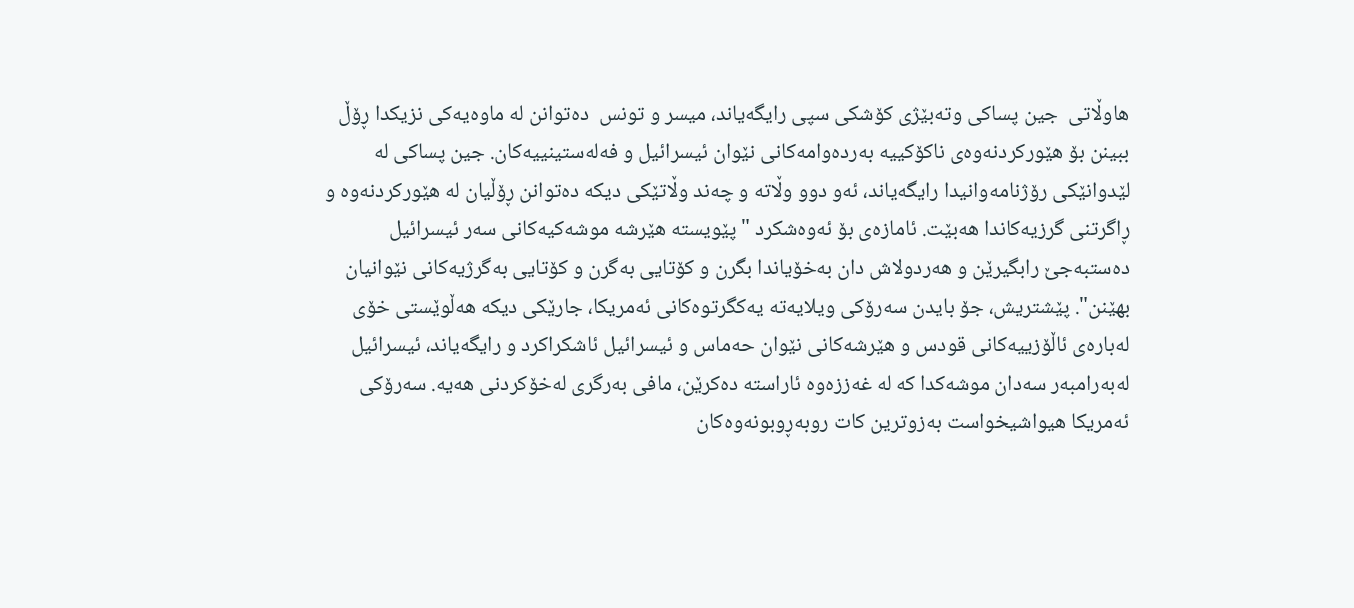هاوڵاتى  جین پساكی وته‌بێژی كۆشكی سپی‌ رایگه‌یاند، میسر و تونس  ده‌توانن له‌ ماوه‌یه‌كی نزیكدا ڕۆڵ ببینن بۆ هێوركردنه‌وه‌ی ناكۆكییه‌ به‌رده‌وامه‌كانی نێوان ئیسرائیل و فه‌له‌ستینییه‌كان. جین پساكی له‌ لێدوانێكی رۆژنامه‌وانیدا رایگەیاند، ئەو دوو وڵاتە و چەند وڵاتێکی دیکە دەتوانن ڕۆڵیان لە هێورکردنەوە و ڕاگرتنی گرزیەکاندا هەبێت. ئامازەی بۆ ئەوەشکرد "پێویسته‌ هێرشه‌ موشه‌كیه‌كانی سه‌ر ئیسرائیل ده‌ستبه‌جێ رابگیرێن و هه‌ردولاش دان به‌خۆیاندا بگرن و كۆتایی به‌گرن و كۆتایی به‌گرژیه‌كانی نێوانیان بهێنن". پێشتریش، جۆ بایدن سه‌رۆكی ویلایه‌ته‌ یه‌كگرتوه‌كانی ئه‌مریكا، جارێكی دیكه‌ هه‌ڵوێستی خۆی له‌باره‌ی ئاڵۆزییه‌كانی قودس و هێرشه‌كانی نێوان حه‌ماس و ئیسرائیل ئاشكراكرد و رایگه‌یاند، ئیسرائیل له‌به‌رامبه‌ر سه‌دان موشه‌كدا كه‌ له‌ غه‌ززه‌وه‌ ئاراسته‌ ده‌كرێن، مافی به‌رگری له‌خۆكردنی هه‌یه‌. سه‌رۆكی ئه‌مریكا هیواشیخواست به‌زوترین كات روبه‌ڕوبونه‌وه‌كان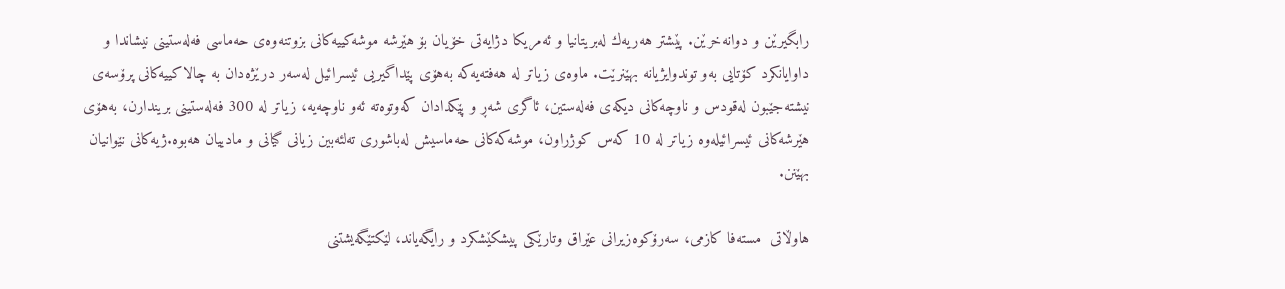رابگیرێن و دوانه‌خرێن. پێشتر هه‌ریه‌ك له‌بریتانیا و ئه‌مریكا دژایه‌تی خۆیان بۆ هێرشه‌ موشه‌كییه‌كانی بزوتنه‌وه‌ی حه‌ماسی فه‌له‌ستینی نیشاندا و داوایانكرد كۆتایی به‌و توندوایژیانه‌ بهێنرێت. ماوه‌ی زياتر له هه‌فته‌یه‌كه‌ به‌هۆی پێداگیریی ئیسرائیل له‌سه‌ر درێژه‌دان به‌ چالاكییه‌كانی پرۆسه‌ی نیشته‌جێبون له‌قودس و ناوچه‌كانی دیكه‌ی فه‌له‌ستین، ئاگری شه‌ڕ و پێكدادان كه‌وتوه‌ته‌ ئه‌و ناوچه‌یه‌، زیاتر له‌ 300 فه‌له‌ستینی بریندارن، به‌هۆی هێرشه‌كانی ئیسرائیله‌وه‌ زیاتر له‌ 10 كه‌س كوژراون، موشه‌كه‌كانی حه‌ماسیش له‌باشوری ته‌لئه‌بین زیانی گیانی و مادییان هه‌بوه‌.ژیه‌كانی نێوانیان بهێنن.

هاوڵاتى  مستەفا کازمی، سەرۆکوەزیرانی عێراق وتارێکی پیشکێشکرد و رایگەیاند، لێکتێگەیشتنی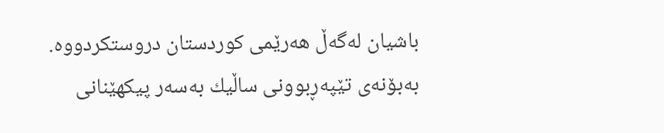باشیان لەگەڵ هەرێمی کوردستان دروستکردووە. بەبۆنەی تێپەڕبوونی ساڵیك بەسەر پیکهێنانی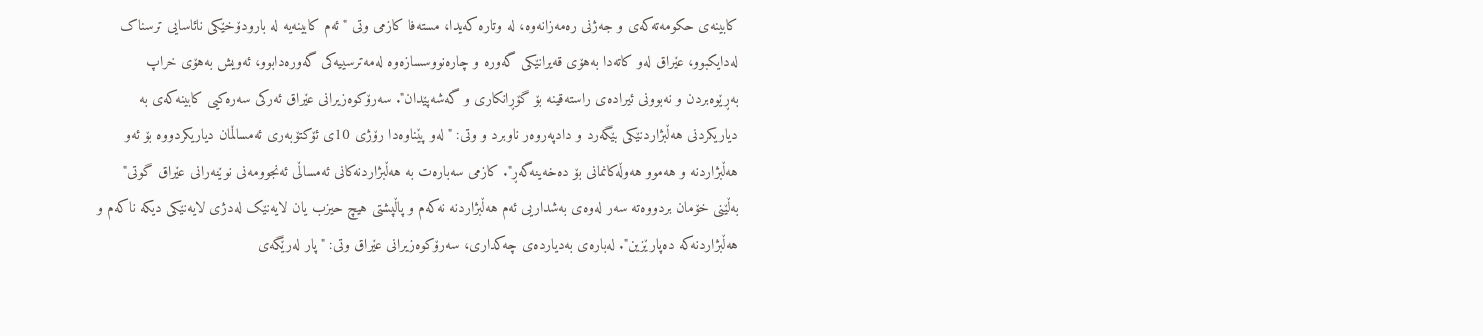کابینەی حکومەتەکەی و جەژنی رەمەزانەوە، لە وتارە کەیدا، مستەفا کازمی وتی "ئەم کابینەیە لە بارودۆخێکی نائاسایی ترسناک لەدایکبوو، عێراق لەو کاتەدا بەهۆی قەیرانێکی گەورە و چارەنووسسازەوە لەمەترسییەکی گەورەدابوو، ئەویش بەهۆی خراپ بەڕێوەبردن و نەبوونی ئیرادەی راستەقینە بۆ گۆڕانکاری و گەشەپێدان". سەرۆکوەزیرانی عێراق ئەرکی سەرەکیی کابینەکەی بە دیاریکردنی هەڵبژاردنێکی بێگەرد و دادپەروەر ناوبرد و وتی: "لەو پێناوەدا رۆژی 10ی ئۆکتۆبەری ئەمساڵمان دیاریکردووە بۆ ئەو هەڵبژاردنە و هەموو هەوڵەکانمانی بۆ دەخەینەگەڕ". کازمی سەبارەت بە هەڵبژاردنەکانی ئەمساڵی ئەنجوومەنی نوێنەرانی عێراق گوتی" بەڵێنی خۆمان بردووەتە سەر لەوەی بەشداریی ئەم هەڵبژاردنە نەکەم و پاڵپشتی هیچ حیزب یان لایەنێک لەدژی لایەنێکی دیکە ناکەم و هەڵبژاردنەکە دەپارێزین". لەبارەی بەدیاردەی چەکداری، سەرۆکوەزیرانی عێراق وتی: "پار لەرێگەی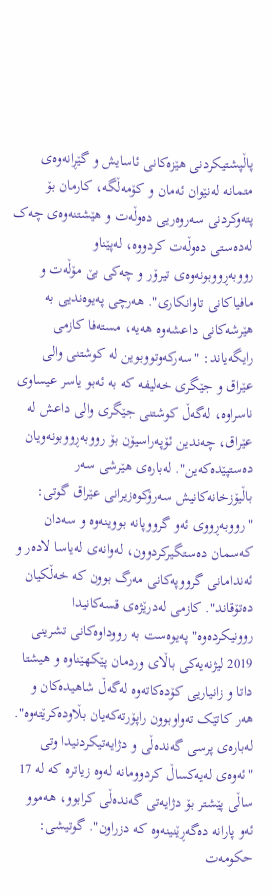پاڵپشتیکردنی هێزەکانی ئاسایش و گێڕانەوەی متمانە لەنێوان ئەمان و کۆمەڵگە، کارمان بۆ پتەوکردنی سەروەریی دەوڵەت و هێشتنەوەی چەک لەدەستی دەوڵەت کردووە، لەپێناو رووبەڕووبونەوەی تیرۆر و چەکی بێ مۆڵەت و مافیاکانی تاوانکاری". هەرچی پەیوەندیی بە هێرشەکانی داعشەوە هەیە، مستەفا کازمی رایگەیاند: "سەرکەوتووبوین لە کوشتنی والی عێراق و جێگری خەلیفە کە بە ئەبو یاسر عیساوی ناسراوە، لەگەڵ کوشتنی جێگری والی داعش لە عێراق، چەندین ئۆپەراسیۆن بۆ رووبەڕووبونەویان دەستپێدەکەین". لەبارەی هێرشی سەر باڵیۆزخانەکانیش سەرۆکوەزیرانی عێراق گوتی: "رووبەڕووی ئەو گرووپانە بووینەوە و سەدان کەسمان دەستگیرکردوون، لەوانەی لەیاسا لادەر و ئەندامانی گرووپەکانی مەرگ بوون کە خەڵکیان دەتۆقاند". کازمی لەدرێژەی قسەکانیدا روونیکردەوە" پەیوەست بە رووداوەکانی تشرینی 2019 لیژنەیەکی باڵای وردمان پێکهێناوە و هیشتا داتا و زانیاریی کۆدەکاتەوە لەگەڵ شاهیدەکان و هەر کاتێک تەواوبوون راپۆرتەکەیان بڵاودەکرێتەوە". لەبارەی پرسی گەندەڵی و دژایەتیکردنیدا وتی "ئەوەی لەیەکساڵ کردوومانە لەوە زیاترە کە لە 17 ساڵی پێشتر بۆ دژایەتی گەندەڵی کرابوو، هەموو ئەو پارانە دەگەڕێنینەوە کە دزراون". گوتیشی: حکومەت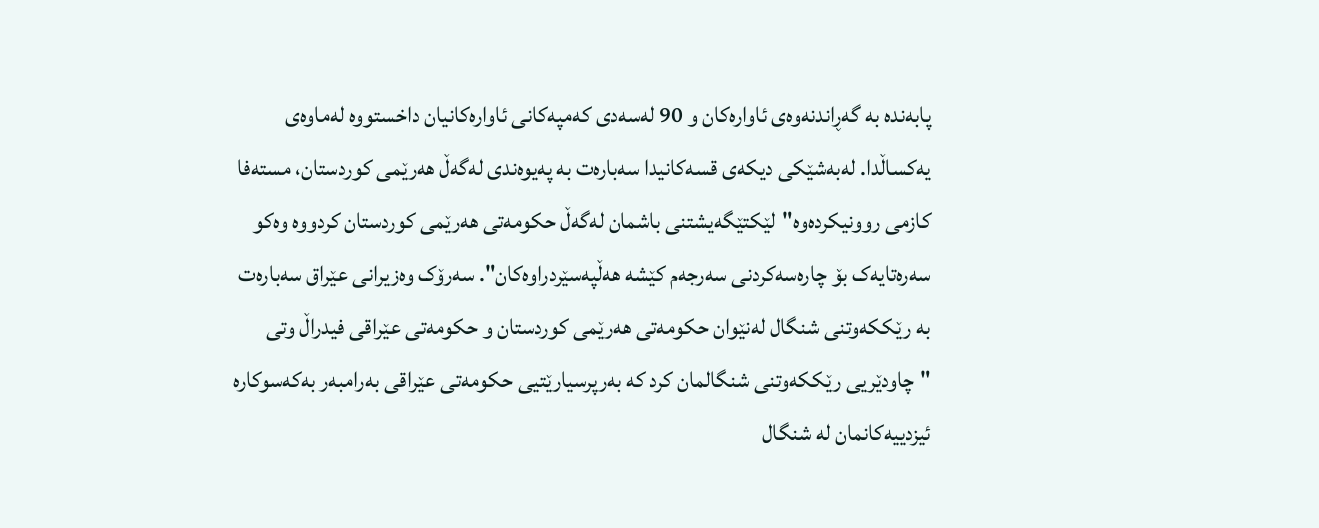پابەندە بە گەڕاندنەوەی ئاوارەکان و 90 لەسەدی کەمپەکانی ئاوارەکانیان داخستووە لەماوەی یەکساڵدا. لەبەشێکی دیکەی قسەکانیدا سەبارەت بە پەیوەندی لەگەڵ هەرێمی کوردستان، مستەفا کازمی روونیکردەوە"لێکتێگەیشتنی باشمان لەگەڵ حکومەتی هەرێمی کوردستان کردووە وەکو سەرەتایەک بۆ چارەسەکردنی سەرجەم کێشە هەڵپەسێردراوەکان". سەرۆک وەزیرانی عێراق سەبارەت بە رێککەوتنی شنگال لەنێوان حکومەتی هەرێمی کوردستان و حکومەتی عێراقی فیدراڵ وتی "چاودێریی رێککەوتنی شنگالمان کرد کە بەرپرسیارێتیی حکومەتی عێراقی بەرامبەر بەکەسوکارە ئیزدییەکانمان لە شنگال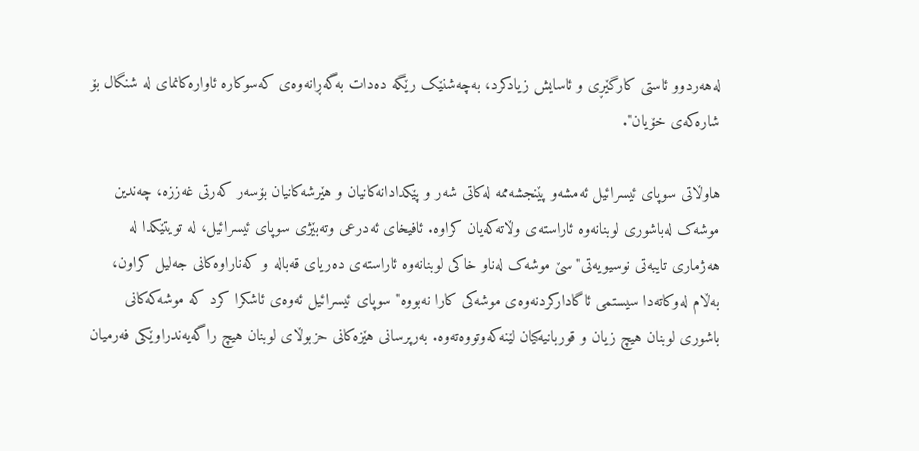لەهەردوو ئاستی کارگێڕی و ئاسایش زیادکرد، بەچەشنێک رێگە دەدات بەگەڕانەوەی کەسوکارە ئاوارەکانمای لە شنگال بۆ شارەکەی خۆیان".

هاوڵاتى سوپاى ئیسرائیل ئه‌مشه‌و پێنجشه‌ممه‌ له‌کاتى شه‌ر و پێکدادانه‌کانیان و هێرشه‌کانیان بۆسه‌ر که‌رتى غه‌ززه‌، چه‌ندین موشه‌ک له‌باشورى لوبنانه‌وه‌ ئاراسته‌ى وڵاته‌که‌یان کراوه‌. ئافیخاى ئه‌درعى وته‌بێژى سوپاى ئیسرائیل، له‌ تویتێکدا له‌ هه‌ژمارى تایبه‌تى نوسیویه‌تی"سێ موشه‌ک له‌ناو خاکى لوبنانه‌وه‌ ئاراسته‌ى ده‌ریاى قه‌باله‌ و که‌ناراوه‌کانى جه‌لیل کراون، به‌ڵام له‌وکاته‌دا سیستمى ئاگادارکردنه‌وه‌ى موشه‌کى کارا نه‌بووه‌" سوپاى ئیسرائیل ئه‌وه‌ى ئاشکرا کرد که‌ موشه‌که‌کانى باشورى لوبنان هیچ زیان و قوربانیه‌کیان لێنه‌که‌وتووه‌ته‌وه‌. به‌رپرسانى هێزه‌کانى حزبوڵاى لوبنان هیچ راگه‌یه‌ندراوێکى فه‌رمیان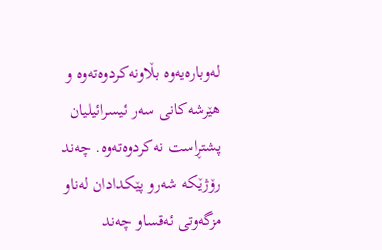له‌وباره‌یه‌وه‌ بڵاونه‌کردوه‌ته‌وه‌ و هێرشه‌کانى سه‌ر ئیسرائیلیان پشتڕاست نه‌کردوه‌ته‌وه‌. چه‌ند رۆژێکه‌ شه‌رو پێکدادان له‌ناو مزگه‌وتى ئه‌قساو چه‌ند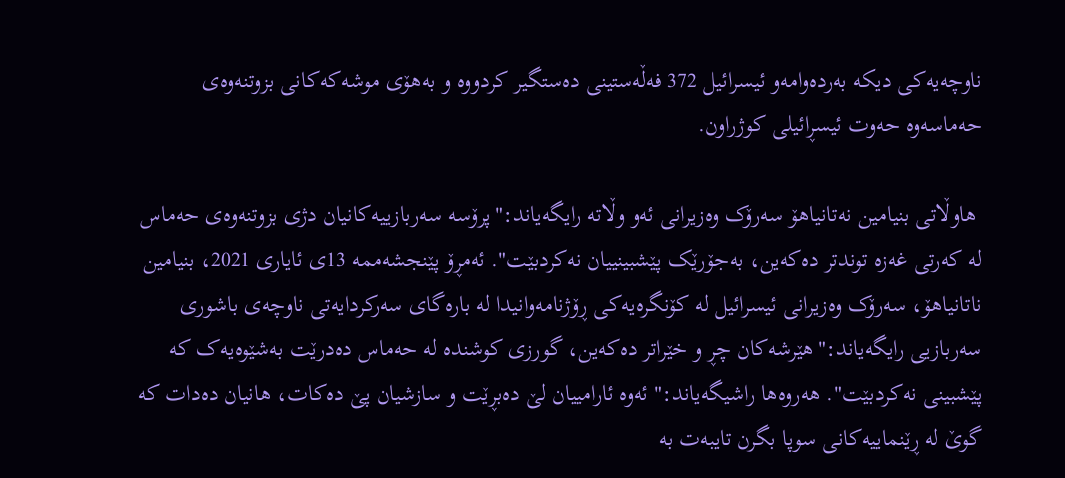ناوچه‌یه‌کى دیکه‌ به‌رده‌وامه‌و ئیسرائیل 372 فه‌ڵه‌ستینى ده‌ستگیر کردووه‌ و به‌هۆى موشه‌که‌کانى بزوتنه‌وه‌ى حه‌ماسه‌وه‌ حه‌وت ئیسڕائیلى کوژراون.

 هاوڵاتى بنیامین نه‌تانیاهۆ سه‌رۆک وه‌زیرانى ئه‌و وڵاته‌ رایگه‌یاند:"پرۆسه‌ سه‌ربازییه‌کانیان دژى بزوتنه‌وه‌ى حه‌ماس له‌ که‌رتى غه‌زه‌ توندتر ده‌که‌ین، به‌جۆرێک پێشبینییان نه‌کردبێت". ئه‌مڕۆ پێنجشه‌ممه‌ 13ى ئایارى 2021، بنیامین ناتانیاهۆ، سه‌رۆک وه‌زیرانى ئیسرائیل له‌ کۆنگره‌یه‌کى ڕۆژنامه‌وانیدا له‌ باره‌گاى سه‌رکردایه‌تى ناوچه‌ى باشورى سه‌ربازیى رایگه‌یاند:"هێرشه‌کان چڕ و خێراتر ده‌که‌ین، گورزى کوشنده‌ له‌ حه‌ماس ده‌درێت به‌شێوه‌یه‌ک که‌ پێشبینى نه‌کردبێت". هه‌روه‌ها راشیگه‌یاند:" ئه‌وه‌ ئارامییان لێ ده‌بڕێت و سازشیان پێ ده‌کات، هانیان ده‌دات که‌ گوێ له‌ ڕێنماییه‌کانى سوپا بگرن تایبه‌ت به‌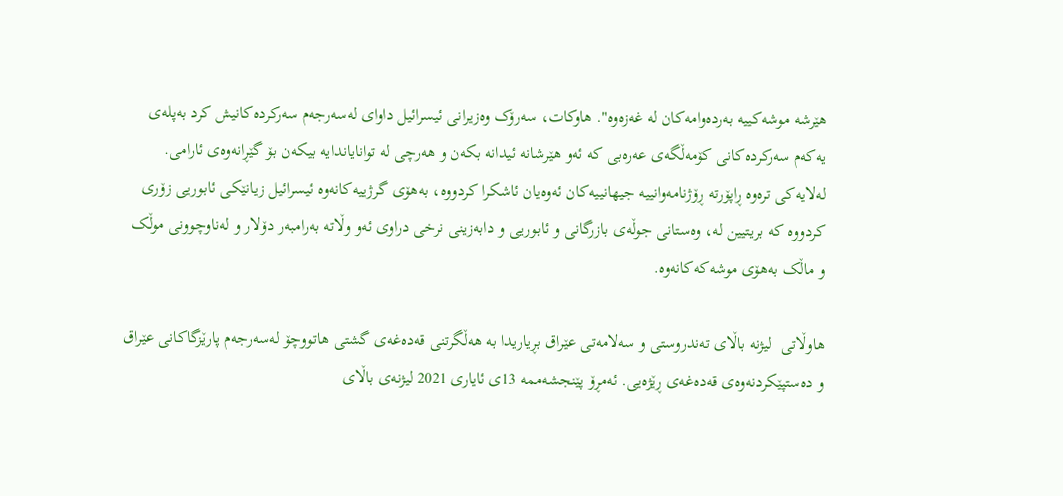هێرشه‌ موشه‌کییه‌ به‌رده‌وامه‌کان له‌ غه‌زه‌وه‌". هاوکات، سه‌رۆک وه‌زیرانى ئیسرائیل داواى له‌سه‌رجه‌م سه‌رکرده‌کانیش کرد به‌پله‌ى یه‌که‌م سه‌رکرده‌کانى کۆمه‌ڵگه‌ى عه‌ره‌بى که‌ ئه‌و هێرشانه‌ ئیدانه‌ بکه‌ن و هه‌رچى له‌ توانایاندایه‌ بیکه‌ن بۆ گێڕانه‌وه‌ى ئارامى.     له‌لایه‌کى تره‌وه‌ ڕاپۆرته‌ ڕۆژنامه‌وانییه‌ جیهانییه‌کان ئه‌وه‌یان ئاشکرا کردووه‌، به‌هۆى گرژییه‌کانه‌وه‌ ئیسرائیل زیانێکى ئابوریى زۆرى کردووه‌ که‌ بریتیین له‌، وه‌ستانى جوڵه‌ى بازرگانى و ئابوریى و دابه‌زینى نرخى دراوى ئه‌و وڵاته‌ به‌رامبه‌ر دۆلار و له‌ناوچوونى موڵک و ماڵک به‌هۆى موشه‌که‌کانه‌وه‌.

هاوڵاتى ‌ لیژنه‌ باڵاى ته‌ندروستى و سه‌لامه‌تى عێراق بڕیاریدا به‌ هه‌ڵگرتنى قه‌ده‌غه‌ى گشتى هاتووچۆ له‌سه‌رجه‌م پارێزگاکانى عێراق و ده‌ستپێکردنه‌وه‌ى قه‌ده‌غه‌ى ڕێژه‌یى. ئه‌مڕۆ پێنجشه‌ممه‌ 13ى ئایارى 2021 لیژنه‌ى باڵاى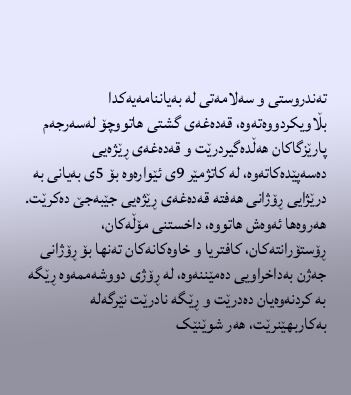ته‌ندروستى و سه‌لامه‌تى له‌ به‌یاننامه‌یه‌کدا بڵاویکردووه‌ته‌وه‌، قه‌ده‌غه‌ى گشتى هاتووچۆ له‌سه‌رجه‌م پارێزگاکان هه‌ڵده‌گیردرێت و قه‌ده‌غه‌ى ڕێژه‌یى ده‌سه‌پێده‌کاته‌وه‌، له‌ کاتژمێر 9ى ئێواره‌وه‌ بۆ 5ى به‌یانى به‌ درێژایى ڕۆژانى هه‌فته‌ قه‌ده‌غه‌ى ڕێژه‌یى جێبه‌جێ ده‌کرێت.   هه‌روه‌ها ئه‌وه‌ش هاتووه‌، داخستنى مۆڵه‌کان، ڕۆستۆرانته‌کان، کافتریا و خاوه‌کانه‌کان ته‌نها بۆ ڕۆژانى جه‌ژن به‌داخراویى ده‌مێننه‌وه‌، له‌ ڕۆژى دووشه‌ممه‌وه‌ ڕێگه‌ به‌ کردنه‌وه‌یان ده‌درێت و ڕێگه‌ نادرێت نێرگه‌له‌ به‌کاربهێنرێت، هه‌ر شوێنێک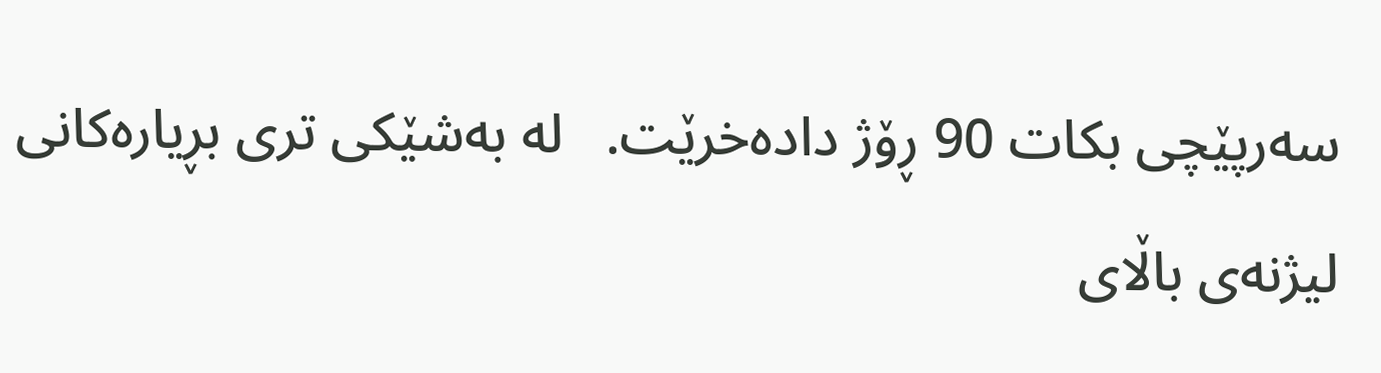سه‌رپێچى بکات 90 ڕۆژ داده‌خرێت.   له‌ به‌شێکى ترى بڕیاره‌کانى لیژنه‌ى باڵاى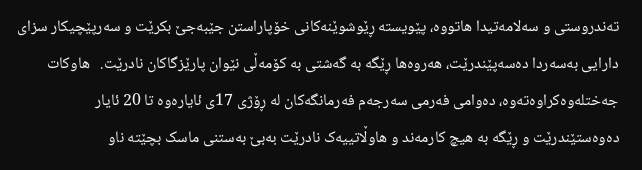ته‌ندروستى و سه‌لامه‌تیدا هاتووه‌، پێویسته‌ ڕێوشوێنه‌کانى خۆپاراستن جێبه‌جێ بکرێت و سه‌رپێچیکار سزاى دارایى به‌سه‌ردا ده‌سه‌پێندرێت، هه‌روه‌ها ڕێگه‌ به‌ گه‌شتى به‌ کۆمه‌ڵى نێوان پارێزگاکان نادرێت.   هاوکات جه‌ختله‌وه‌کراوه‌ته‌وه‌، ده‌وامى فه‌رمى سه‌رجه‌م فه‌رمانگه‌کان له‌ ڕۆژى 17ى ئایاره‌وه‌ تا 20 ئایار ده‌وه‌ستێندرێت و ڕێگه‌ به‌ هیچ کارمه‌ند و هاوڵاتییه‌ک نادرێت به‌بێ به‌ستنى ماسک بچێته‌ ناو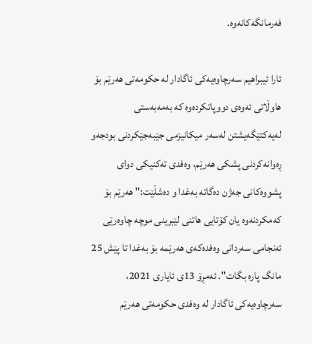فه‌رمانگه‌کانه‌وه‌.

ئارا ئیبراهیم سه‌رچاوه‌یه‌کى ئاگادار له‌ حکومه‌تى هه‌رێم بۆ هاوڵاتى ئه‌وه‌ى دووپاتکرده‌وه‌ که‌ به‌مه‌به‌ستى له‌یه‌کتێگه‌یشتن له‌سه‌ر میکانیزمى جێبه‌جێکردنى بودجه‌و ڕه‌وانه‌کردنى پشکى هه‌رێم، وه‌فدى ته‌کنیکى دواى پشووه‌کانى جه‌ژن ده‌گاته‌ به‌غدا و ده‌شڵێت:" هه‌رێم بۆ که‌مکردنه‌وه‌ یان کۆتایى هاتنى لێبرینى موچه‌ چاوه‌رێى ئه‌نجامى سه‌ردانى وه‌فده‌که‌ى هه‌رێمه‌ بۆ به‌غدا تا پێش 25 مانگ پاره‌ بگات". ئه‌مڕۆ 13ى ئایارى 2021، سه‌رچاوه‌یه‌کى ئاگادار له‌ وه‌فدى حکومه‌تى هه‌رێم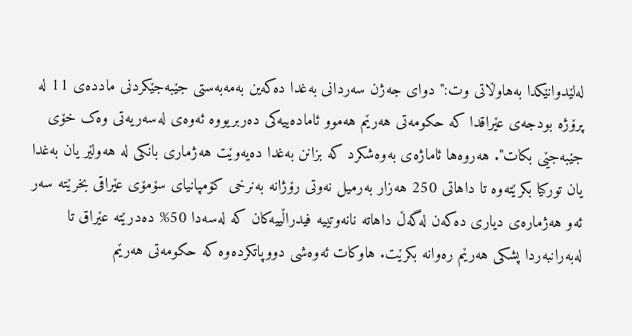له‌لێدوانێکدا به‌هاوڵاتى وت:" دواى جه‌ژن سه‌ردانى به‌غدا ده‌که‌ین به‌مه‌به‌ستى جێبه‌جێکردنى مادده‌ى 11 له‌ پرۆژه‌ بودجه‌ى عێراقدا که‌ حکومه‌تى هه‌رێم هه‌موو ئاماده‌ییه‌کى ده‌ربریووه‌ ئه‌وه‌ى له‌سه‌ریه‌تى وه‌ک خۆى جێبه‌جێى بکات". هه‌روه‌ها ئاماژه‌ى به‌وه‌شکرد که‌ بزانن به‌غدا ده‌یه‌وێت هه‌ژمارى بانکى له‌ هه‌ولێر یان به‌غدا یان تورکیا بکرێته‌وه‌ تا داهاتى 250 هه‌زار به‌رمیل نه‌وتى رۆژانه‌ به‌نرخى کۆمپانیاى سۆمۆى عێراقى بخرێته‌ سه‌ر ئه‌و هه‌ژماره‌ى دیارى ده‌که‌ن له‌گه‌ڵ داهاته‌ نانه‌وتییه‌ فیدراڵییه‌کان که‌ له‌سه‌دا 50% ده‌درێته‌ عێراق تا له‌به‌رانبه‌ردا پشکى هه‌رێم ره‌وانه‌ بکرێت. هاوکات ئه‌وه‌شى دووپاتکرده‌وه‌ که‌ حکومه‌تى هه‌رێم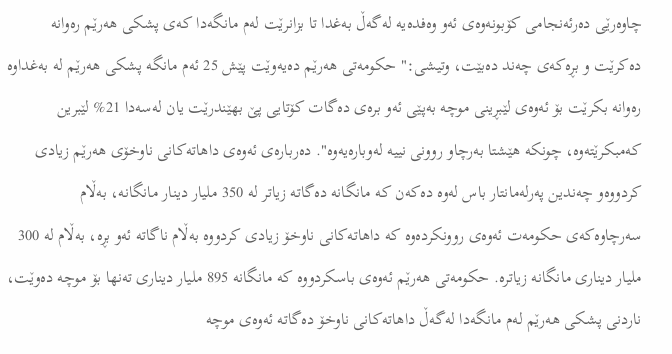چاوه‌رێى ده‌رئه‌نجامى کۆبونه‌وه‌ى ئه‌و وه‌فده‌یه‌ له‌گه‌ڵ به‌غدا تا بزانرێت له‌م مانگه‌دا که‌ى پشکى هه‌رێم ره‌وانه‌ ده‌کرێت و بڕه‌که‌ى چه‌ند ده‌بێت، وتیشى:" حکومه‌تى هه‌رێم ده‌یه‌وێت پێش 25 ئه‌م مانگه‌ پشکى هه‌رێم له‌ به‌غداوه‌ ره‌وانه‌ بکرێت بۆ ئه‌وه‌ى لێبڕینى موچه‌ به‌پێى ئه‌و بره‌ى ده‌گات کۆتایى پێ بهێندرێت یان له‌سه‌دا 21% لێبرین که‌مبکرێته‌وه‌، چونکه‌ هێشتا به‌رچاو روونى نییه‌ له‌وباره‌یه‌وه‌". ده‌رباره‌ى ئه‌وه‌ى داهاته‌کانى ناوخۆى هه‌رێم زیادى کردووه‌و چه‌ندین په‌رله‌مانتار باس له‌وه‌ ده‌که‌ن که‌ مانگانه‌ ده‌گاته‌ زیاتر له‌ 350 ملیار دینار مانگانه‌، به‌ڵام سه‌رچاوه‌که‌ى حکومه‌ت ئه‌وه‌ى روونکرده‌وه‌ که‌ داهاته‌کانى ناوخۆ زیادى کردووه‌ به‌ڵام ناگاته‌ ئه‌و بڕه‌، به‌ڵام له‌ 300 ملیار دینارى مانگانه‌ زیاتره‌. حکومه‌تى هه‌رێم ئه‌وه‌ى باسکردووه‌ که‌ مانگانه‌ 895 ملیار دینارى ته‌نها بۆ موچه‌ ده‌وێت، ناردنى پشکى هه‌رێم له‌م مانگه‌دا له‌گه‌ڵ داهاته‌کانى ناوخۆ ده‌گاته‌ ئه‌وه‌ى موچه‌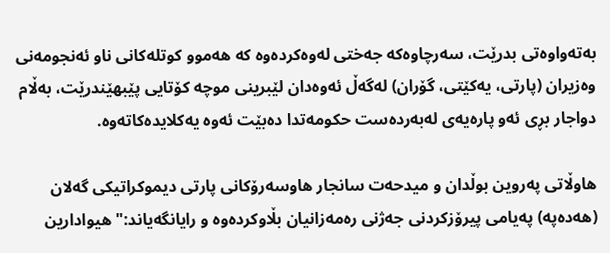به‌ته‌واوه‌تى بدرێت، سه‌رچاوه‌که‌ جه‌ختى له‌وه‌کرده‌وه‌ که‌ هه‌موو کوتله‌کانى ناو ئه‌نجومه‌نى وه‌زیران (پارتى، یه‌کێتى، گۆران) له‌گه‌ڵ ئه‌وه‌دان لێبرینى موچه‌ کۆتایى پێبهێندرێت، به‌ڵام دواجار بڕى ئه‌و پاره‌یه‌ى له‌به‌رده‌ست حکومه‌تدا ده‌بێت ئه‌وه‌ یه‌کلایده‌کاته‌وه‌.

هاوڵاتى په‌روین بوڵدان و میدحه‌ت سانجار هاوسه‌رۆکانى پارتى دیموکراتیکى گه‌لان (هه‌ده‌په‌) په‌یامى پیرۆزکردنى جه‌ژنى ره‌مه‌زانیان بڵاوکرده‌وه‌ و رایانگه‌یاند:"هیوادارین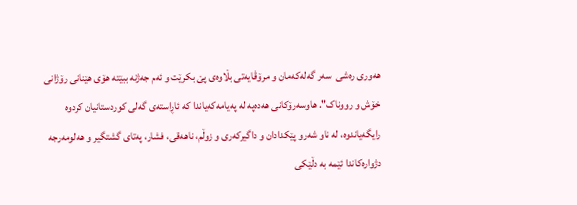هه‌ورى ره‌شى  سه‌ر گه‌له‌که‌مان و مرۆڤایه‌تى بڵاوه‌ى پێ بکرێت و ئه‌م جه‌ژنه‌ ببێته‌ هۆى هێنانى رۆژانى خۆش و رووناک". هاوسه‌رۆکانى هه‌ده‌په‌ له‌ په‌یامه‌که‌یاندا که‌ ئاڕاسته‌ى گه‌لى کوردستانیان کردوه‌ رایگه‌یاندوه‌، له‌ ناو شه‌رو پێکدادان و داگیرکه‌رى و زوڵم، ناهه‌قی، فشار، په‌تاى گشتگیر و هه‌لومه‌رجه‌ دژواره‌کاندا ئێمه‌ به‌ دڵێکى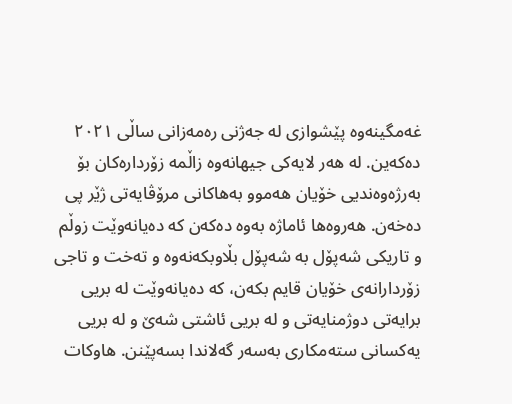غه‌مگینه‌وه‌ پێشوازى له‌ جه‌ژنى ره‌مه‌زانى ساڵى ٢٠٢١ ده‌که‌ین. له‌ هه‌ر لایه‌کى جیهانه‌وه‌ زاڵمه‌ زۆرداره‌کان بۆ به‌رژه‌وه‌ندیى خۆیان هه‌موو به‌هاکانى مرۆڤایه‌تى ژێر پى ده‌خه‌ن. هه‌روه‌ها ئاماژه‌ به‌وه‌ ده‌که‌ن که‌ ده‌یانه‌وێت زوڵم و تاریکى شه‌پۆل به‌ شه‌پۆل بڵاوبکه‌نه‌وه‌ و ته‌خت و تاجى زۆردارانه‌ى خۆیان قایم بکه‌ن، که‌ ده‌یانه‌وێت له‌ بریى برایه‌تى دوژمنایه‌تى و له‌ بریى ئاشتى شه‌ێ‌ و له‌ بریى یه‌کسانى سته‌مکارى به‌سه‌ر گه‌لاندا بسه‌پێنن. هاوکات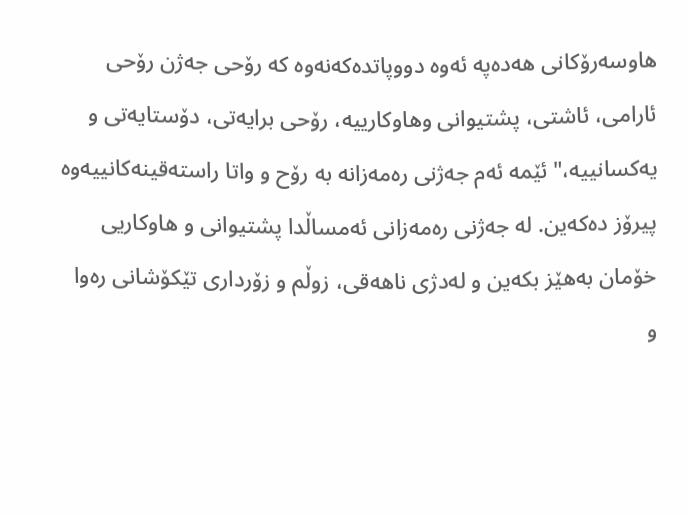هاوسه‌رۆکانى هه‌ده‌په‌ ئه‌وه‌ دووپاتده‌که‌نه‌وه‌ که‌ رۆحى جه‌ژن رۆحى ئارامی، ئاشتی، پشتیوانى وهاوکارییه‌، رۆحى برایه‌تی، دۆستایه‌تى و یه‌کسانییه‌،" ئێمه‌ ئه‌م جه‌ژنى ره‌مه‌زانه‌ به‌ رۆح و واتا راسته‌قینه‌کانییه‌وه‌ پیرۆز ده‌که‌ین. له‌ جه‌ژنى ره‌مه‌زانى ئه‌مساڵدا پشتیوانى و هاوکاریى خۆمان به‌هێز بکه‌ین و له‌دژى ناهه‌قی، زوڵم و زۆردارى تێکۆشانى ره‌وا و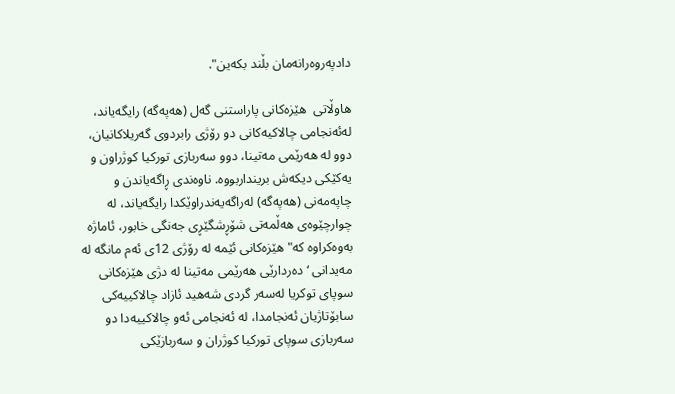دادپه‌روه‌رانه‌مان بڵند بکه‌ین".

هاوڵاتى ‌ هێزه‌کانى پاراستنى گه‌ل (هه‌په‌گه‌) رایگه‌یاند، له‌ئه‌نجامى چالاکیه‌کانى دو رۆژى رابردوى گه‌ریلاکانیان، دوو له‌ هه‌رێمى مه‌تینا، دوو سه‌ربازى تورکیا کوژراون و یه‌کێکى دیکه‌ش برینداربووه‌. ناوه‌ندى ڕاگه‌یاندن و چاپه‌مه‌نى (هه‌په‌گه‌) له‌راگه‌یه‌ندراوێکدا رایگه‌یاند، له‌ چوارچێوه‌ى هه‌ڵمه‌تى شۆڕشگێڕى جه‌نگى خابور، ئاماژه‌ به‌وه‌کراوه‌ که‌" هێزه‌کانى ئێمه‌ له‌ رۆژى 12ى ئه‌م مانگه‌ له‌ مه‌یدانى ‘ده‌ردارێى هه‌رێمى مه‌تینا له‌ دژى هێزه‌کانى سوپاى توکریا له‌سه‌ر گردى شه‌هید ئازاد چالاکییه‌کى سابۆتاژیان ئه‌نجامدا، له‌ ئه‌نجامى ئه‌و چالاکییه‌دا دو سه‌ربازى سوپاى تورکیا کوژران و سه‌ربازێکى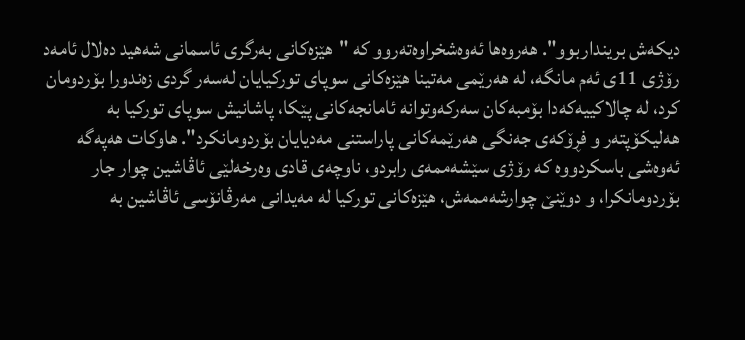دیکه‌ش برینداربوو". هه‌روه‌ها ئه‌وه‌شخراوه‌ته‌روو که‌ "هێزه‌کانى به‌رگرى ئاسمانى شه‌هید ده‌لال ئامه‌د رۆژى 11ى ئه‌م مانگه‌، له‌ هه‌رێمى مه‌تینا هێزه‌کانى سوپاى تورکیایان له‌سه‌ر گردى زه‌ندورا بۆردومان کرد، له‌ چالاکییه‌که‌دا بۆمبه‌کان سه‌رکه‌وتوانه‌ ئامانجه‌کانى پێکا، پاشانیش سوپاى تورکیا به‌ هه‌لیکۆپته‌ر و فڕۆکه‌ى جه‌نگى هه‌رێمه‌کانى پاراستنى مه‌دیایان بۆردومانکرد". هاوکات هه‌په‌گه‌ ئه‌وه‌شى باسکردووه‌ که‌ رۆژى سێشه‌ممه‌ى رابردو، ناوچه‌ى قادى وه‌رخه‌لێى ئاڤاشین چوار جار بۆردومانکرا، و دوێنێ چوارشه‌ممه‌ش، هێزه‌کانى تورکیا له‌ مه‌یدانى مه‌رڤانۆسى ئاڤاشین به‌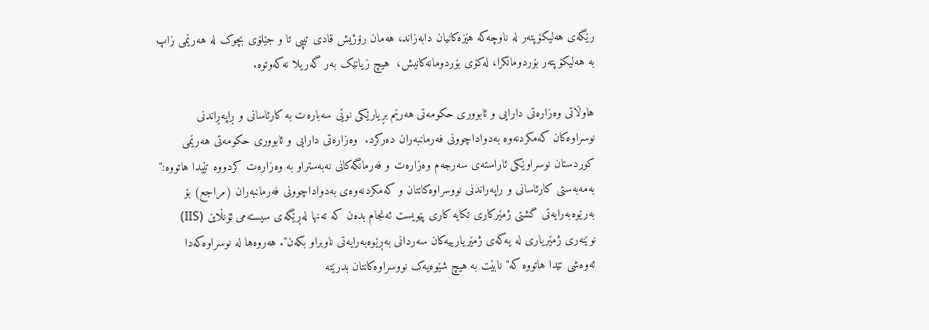رێگه‌ى هه‌لیکۆپته‌ر له‌ ناوچه‌که‌ هێزه‌کانیان دابه‌زاند، هه‌مان رۆژیش قادى تیپى تا و جێلۆى بچوک له‌ هه‌رێمى زاپ به‌ هه‌لیکۆپته‌ر بۆردومانکرا، له‌کۆى بۆردومانه‌کانیش،  هیچ زیانێک به‌ر گه‌ریلا نه‌که‌وتوه‌.

هاوڵاتى وه‌زاره‌تى دارایى و ئابوورى حکومه‌تى هه‌رێم بڕیارێکى نوێى سه‌باره‌ت به‌ کارئاسانى و ڕاپه‌ڕاندنى نوسراوه‌کان که‌مکردنه‌وه‌ به‌دواداچوونى فه‌رمانبه‌ران ده‌رکرد.  وه‌زاره‌تى دارایى و ئابوورى حکومه‌تى هه‌رێمى کوردستان نوسراوێکى ئاراسته‌ى سه‌رجه‌م وه‌زاره‌ت و فه‌رمانگه‌کانى نه‌به‌ستراو به‌ وه‌زاره‌ت کردووه‌ تێیدا هاتووه‌:" به‌مه‌به‌ستى کارئاسانى و راپه‌راندنى نووسراوه‌کانتان و که‌مکردنه‌وه‌ى به‌دواداچوونى فه‌رمانبه‌ران (مراجع) بۆ به‌رێوه‌به‌رایه‌تى گشتى ژمێرکارى تکایه‌ کارى پێویست ئه‌نجام بده‌ن که‌ ته‌نها له‌ڕێگه‌ى سیسته‌مى ئۆنڵاین (IIS) نوێنه‌رى ژمێریارى له‌ یه‌که‌ى ژمێریارییه‌کان سه‌ردانى به‌ڕێوه‌به‌رایه‌تى ناوبراو بکه‌ن". هه‌روه‌ها له‌ نوسراوه‌که‌دا ئه‌وه‌شى تێدا هاتووه‌ که‌" نابێت به‌ هیچ شێوه‌یه‌ک نووسراوه‌کانتان بدرێته‌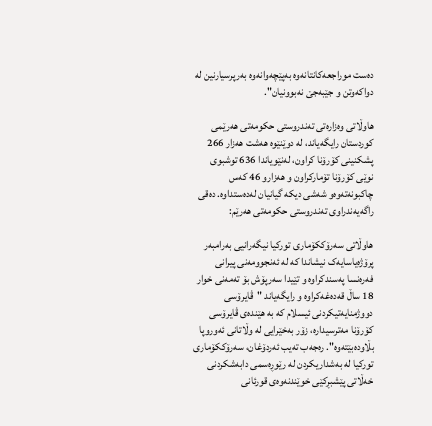ده‌ست موراجعه‌کانتانه‌وه‌ به‌پێچه‌وانه‌وه‌ به‌رپرسیارنین له‌ دواکه‌وتن و جێبه‌جێ نه‌بوونیان".

هاوڵاتى وه‌زاره‌تى ته‌ندروستى حکومه‌تى هه‌رێمى کوردستان رایگه‌یاند، له‌ دوێنێوه‌ هه‌شت هه‌زار 266 پشکنینى کۆرۆنا کراون، له‌نێویاندا 636 توشبوى نوێى کۆرۆنا تۆمارکراون و هه‌زارو 46 که‌س چاکبونه‌ته‌وه‌و شه‌شى دیکه‌ گیانیان له‌ده‌ستداوه‌. ده‌قى راگه‌یه‌ندراوى ته‌ندروستى حکومه‌تى هه‌رێم:

هاوڵاتى سەرۆککۆماری تورکیا نیگەرانیی بەرامبەر پرۆژەیاسایەک نیشاندا کە لە ئەنجوومەنی پیرانی فەرەنسا پەسندکراوە و تێیدا سەرپۆش بۆ تەمەنی خوار 18 ساڵ قەدەغەکراوە و رایگەیاند "ڤایرۆسی دووژمنایەتیکردنی ئیسلام کە بە ھێندەی ڤایرۆسی کۆرۆنا مەترسیدارە، زۆر بەخێرایی لە وڵاتانی ئەوروپا بڵاودەبێتەوە". رەجەب تەیب ئەردۆغان، سەرۆککۆماری تورکیا لە بەشداریکردن لە رێوڕەسمی دابەشکردنی خەڵاتی پێشبڕکێی خوێندنەوەی قورئانی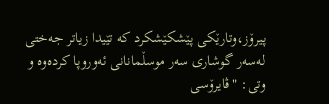پیرۆز،وتارێکی پێشکێشکرد کە تێیدا زیاتر جەختی لەسەر گوشاری سەر موسڵمانانی ئەوروپا کردەوە و وتی: "ڤایرۆسی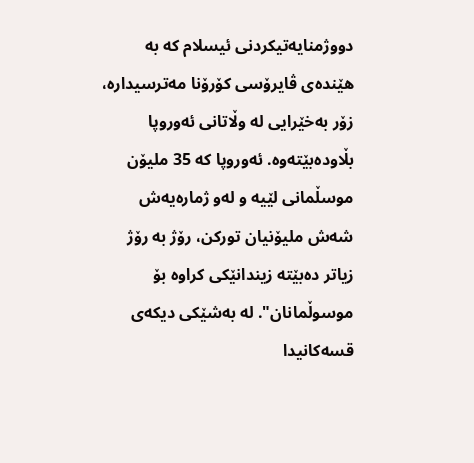دووژمنایەتیکردنی ئیسلام کە بە ھێندەی ڤایرۆسی کۆرۆنا مەترسیدارە، زۆر بەخێرایی لە وڵاتانی ئەوروپا بڵاودەبێتەوە. ئەوروپا کە 35 ملیۆن موسڵمانی لێیە و لەو ژمارەیەش شەش ملیۆنیان تورکن، رۆژ بە رۆژ زیاتر دەبێتە زیندانێکی کراوە بۆ موسوڵمانان". لە بەشێکی دیکەی قسەکانیدا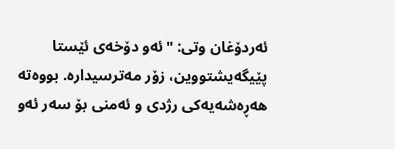ئەردۆغان وتی: "ئەو دۆخەی ئێستا پێیگەیشتووین، زۆر مەترسیدارە. بووەتە ھەڕەشەیەکی رژدی و ئەمنی بۆ سەر ئەو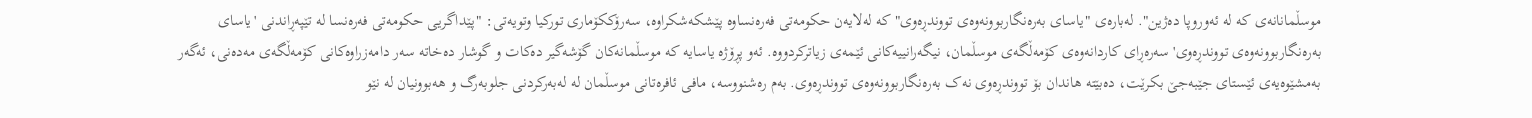موسڵمانانەی کە لە ئەوروپا دەژین". لەبارەی "یاسای بەرەنگاربوونەوەی تووندڕەوی" کە لەلایەن حکومەتی فەرەنساوە پێشکەشکراوە، سەرۆککۆماری تورکیا وتویەتی: "پێداگریی حکومەتی فەرەنسا لە تێپەڕاندنی 'یاسای بەرەنگاربوونەوەی تووندڕەوی' سەرەڕای کاردانەوەی کۆمەڵگەی موسڵمان، نیگەرانییەکانی ئێمەی زیاترکردووە. ئەو پڕۆژە یاسایە کە موسڵمانەکان گۆشەگیر دەکات و گوشار دەخاتە سەر دامەزراوەکانی کۆمەڵگەی مەدەنی، ئەگەر بەمشێوەیەی ئێستای جێبەجێ بکرێت، دەبێتە ھاندان بۆ تووندڕەوی نەک بەرەنگاربوونەوەی تووندڕەوی. بەم رەشنووسە، مافی ئافرەتانی موسڵمان لە لەبەرکردنی جلوبەرگ و ھەبوونیان لە نێو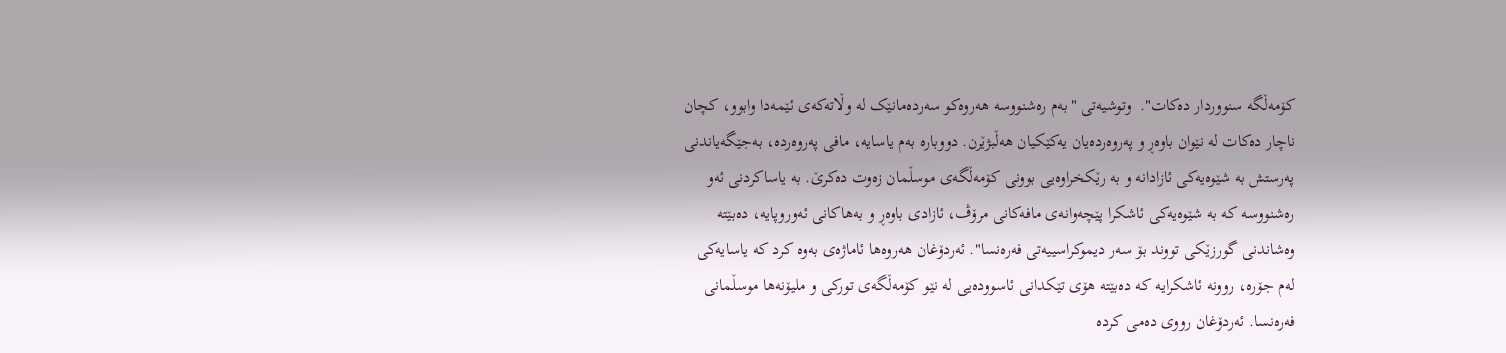کۆمەڵگە سنووردار دەکات".  وتوشیەتی "بەم رەشنووسە ھەروەکو سەردەمانێک لە وڵاتەکەی ئێمەدا وابوو، کچان ناچار دەکات لە نێوان باوەڕ و پەروەردەیان یەکێکیان هەڵبژێرن. دووبارە بەم یاسایە، مافی پەروەردە، بەجێگەیاندنی پەرستش بە شێوەیەکی ئازادانە و بە رێکخراوەیی بوونی کۆمەڵگەی موسڵمان زەوت دەکرێ. بە یاساکردنی ئەو رەشنووسە کە بە شێوەیەکی ئاشکرا پێچەوانەی مافەکانی مرۆڤ، ئازادی باوەڕ و بەھاکانی ئەوروپایە، دەبێتە وەشاندنی گورزێکی تووند بۆ سەر دیموکراسییەتی فەرەنسا". ئەردۆغان هەروەها ئاماژەی بەوە کرد کە یاسایەکی لەم جۆرە، روونە ئاشکرایە کە دەبێتە ھۆی تێکدانی ئاسوودەیی لە نێو کۆمەڵگەی تورکی و ملیۆنەھا موسڵمانی فەرەنسا. ئەردۆغان رووی دەمی کردە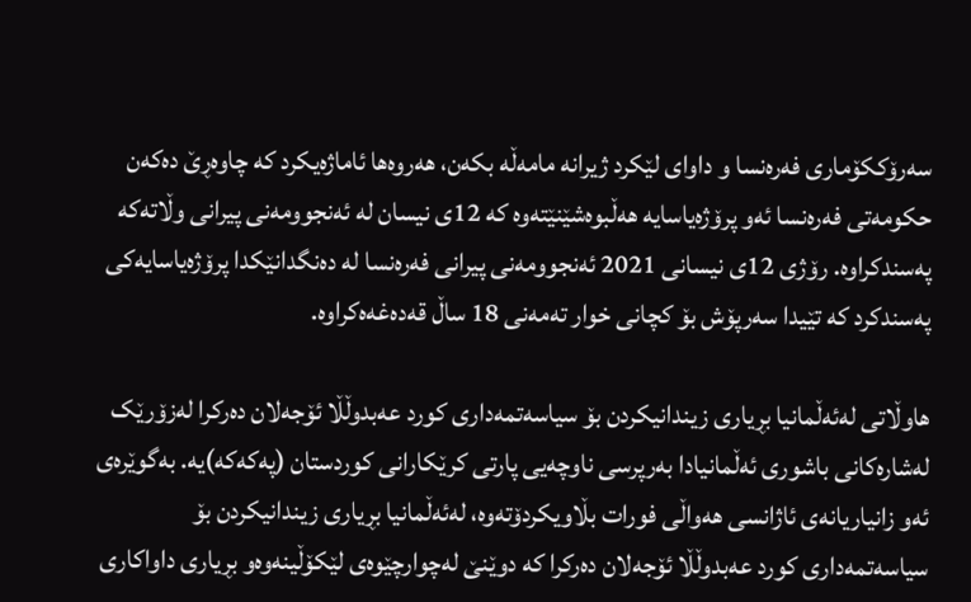سەرۆککۆماری فەرەنسا و داوای لێکرد ژیرانە مامەڵە بکەن، هەروەها ئاماژەیکرد کە چاوەڕێ دەکەن حکومەتی فەرەنسا ئەو پرۆژەیاسایە هەڵبوەشێنێتەوە کە 12ی نیسان لە ئەنجوومەنی پیرانی وڵاتەکە پەسندکراوە. رۆژی 12ی نیسانی 2021 ئەنجوومەنی پیرانی فەرەنسا لە دەنگدانێکدا پرۆژەیاسایەکی پەسندکرد کە تێیدا سەرپۆش بۆ کچانی خوار تەمەنی 18 ساڵ قەدەغەەکراوە.

هاوڵاتى لەئەڵمانیا بڕیاری زیندانیکردن بۆ سیاسەتمەداری کورد عەبدوڵڵا ئۆجه‌لان دەرکرا لەزۆرێک لەشارەکانی باشوری ئەڵمانیادا بەرپرسی ناوچەیی پارتى كرێكارانى كوردستان (پەکەکە)یە. به‌گوێره‌ى ئه‌و زانیاریانه‌ى ئاژانسى هه‌واڵى فورات بڵاویكردۆته‌وه‌، لەئەڵمانیا بڕیاری زیندانیکردن بۆ سیاسەتمەداری کورد عەبدوڵڵا ئۆجه‌لان دەرکرا کە دوێنێ لەچوارچێوەی لێکۆڵینەوەو بڕیاری داواکاری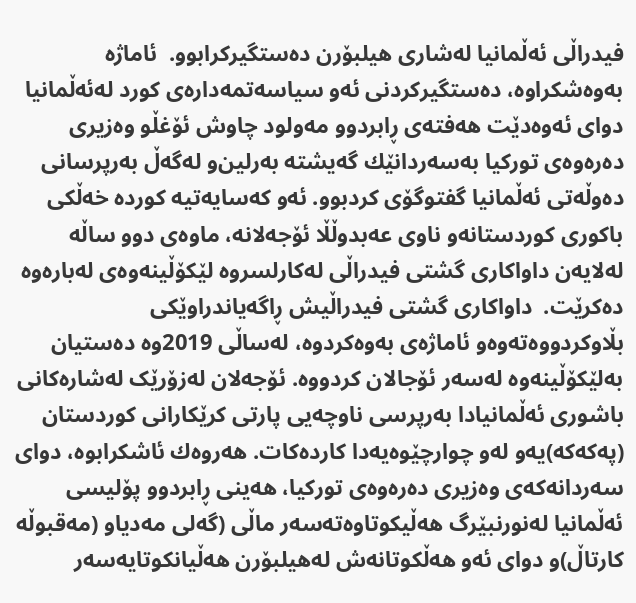فیدراڵی ئەڵمانیا لەشارى هیلبۆرن دەستگیرکرابوو.  ئاماژه‌ به‌وه‌شكراوه‌، ده‌ستگیركردنى ئه‌و سیاسه‌تمه‌داره‌ى كورد له‌ئه‌ڵمانیا دوای ئه‌وه‌دێت هەفتەى ڕابردوو مەولود چاوش ئۆغڵو وەزیری دەرەوەی تورکیا به‌سه‌ردانێك گه‌یشته‌ بەرلین‌و لەگەڵ بەرپرسانی دەوڵەتی ئەڵمانیا گفتوگۆى كردبوو. ئه‌و كه‌سایه‌تیه‌ كورده‌ خه‌ڵكى باكورى كوردستانه‌و ناوى عه‌بدوڵڵا ئۆجه‌لانه‌، ماوەی دوو ساڵە لەلایەن داواکاری گشتی فیدراڵى لەکارلسروه لێکۆڵینەوەى لەبارەوە دەکرێت.  داواکاری گشتی فیدراڵیش ڕاگەیاندراوێکی بڵاوکردووەتەوەو ئاماژه‌ى به‌وه‌كردوه‌، لەساڵی 2019وه‌ دەستیان بەلێکۆڵینەوە لەسەر ئۆجالان کردووە. ئۆجه‌لان لەزۆرێک لەشارەکانی باشوری ئەڵمانیادا بەرپرسی ناوچەیی پارتى كرێكارانى كوردستان (پەکەکە)یەو له‌و چوارچێوه‌یه‌دا کاردەکات. هه‌روه‌ك ئاشكرابوه‌، دواى سه‌ردانه‌كه‌ى وه‌زیرى ده‌ره‌وه‌ى توركیا، هەینی ڕابردوو پۆلیسی ئەڵمانیا لەنورنبێرگ هەڵیکوتاوه‌ته‌سه‌ر ماڵی (گەلی مەدیاو (مەقبوڵە کارتاڵ)و دوای ئەو هەڵکوتانەش لەهیلبۆرن هەڵیانکوتایەسەر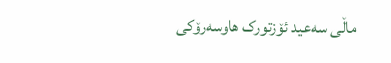ماڵی سەعید ئۆزتورک هاوسەرۆکی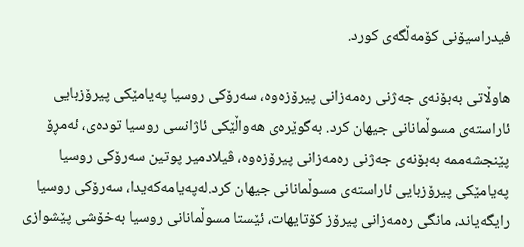فیدراسیۆنی کۆمەڵگەى کورد.

هاوڵاتى بەبۆنەی جەژنی رەمەزانی پیرۆزەوە، سەرۆکی روسیا پەیامێکی پیرۆزبایی ئاراستەی مسوڵمانانی جیهان کرد. بەگوێرەی هەواڵێکی ئاژانسی روسیا تودەی، ئەمڕۆ پێنجشەممە بەبۆنەی جەژنی رەمەزانی پیرۆزەوە، ڤیلادمیر پوتین سەرۆکی روسیا پەیامێکی پیرۆزبایی ئاراستەی مسوڵمانانی جیهان کرد.لەپەیامەکەیدا، سەرۆکی روسیا رایگەیاند، مانگی رەمەزانی پیرۆز کۆتایهات، ئێستا مسوڵمانانی روسیا بەخۆشی پێشوازی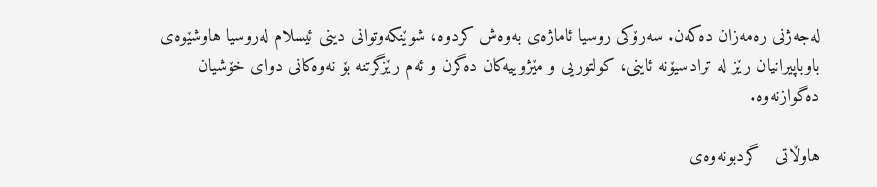لەجەژنی رەمەزان دەکەن. سەرۆکی روسیا ئاماژەی بەوەش کردوە، شوێنکەوتوانی دینی ئیسلام لەروسیا هاوشێوەی باوباپیرانیان رێز لە ترادسیۆنە ئاینی، کولتوریی و مێژوییەکان دەگرن و ئەم رێزگرتنە بۆ نەوەکانی دوای خۆشیان دەگوازنەوە.

هاوڵاتى   گردبونەوەی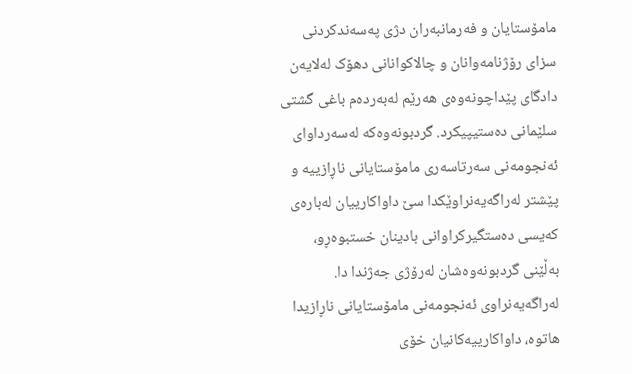مامۆستایان و فەرمانبەران دژی پەسەندکردنی سزای رۆژنامەوانان و چالاکوانانی دهۆک لەلایەن دادگای پێداچونەوەی هەرێم لەبەردەم باغی گشتی سلێمانی دەستیپیکرد. گردبونەوەکە لەسەرداوای ئەنجومەنی سەرتاسەری مامۆستایانی ناڕازییە و پێشتر لەراگەیەنراوێکدا سێ داواکارییان لەبارەی کەیسی دەستگیرکراوانی بادینان خستبوەڕو، بەڵێنی گردبونەوەشان لەرۆژی جەژندا دا. لەراگەیەنراوی ئەنجومەنی مامۆستایانی ناڕازیدا هاتوە، داواکارییەکانیان خۆی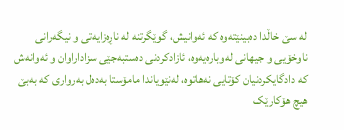لە سێ خاڵدا دەبینێتەوە کە ئەوانیش، گوێگرتنە لە ناڕەزایەتی و نیگەرانی ناوخۆیی و جیهانی لەوبارەیەوە، ئازادکردنی دەستبەجێی سزاداراوان و ئەوانەش کە دادگایکردنیان کۆتایی نەهاتوە، لەنێویاندا مامۆستا بەدەل بەرواری کە بەبێ هیچ هۆکارێک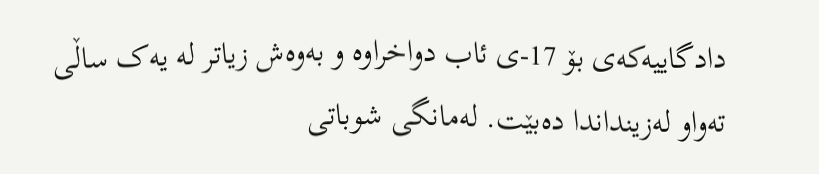دادگاییەکەی بۆ 17-ی ئاب دواخراوە و بەوەش زیاتر لە یەک ساڵی تەواو لەزینداندا دەبێت. لەمانگی شوباتی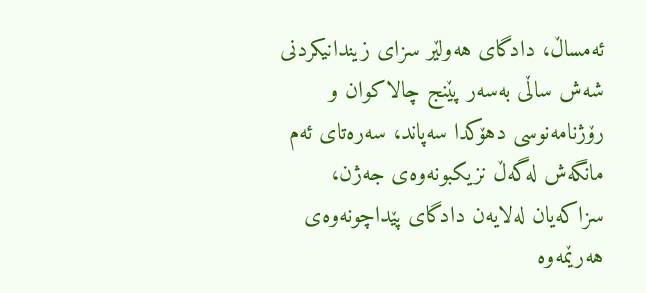ئەمساڵ، دادگای هەولێر سزای زیندانیکردنی شەش ساڵی بەسەر پێنج چالاکوان و رۆژنامەنوسی دهۆکدا سەپاند، سەرەتای ئەم مانگەش لەگەڵ نزیکبونەوەی جەژن، سزاکەیان لەلایەن دادگای پێداچونەوەی هەرێمەوە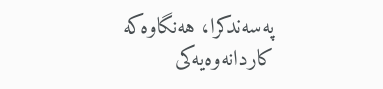پەسەندکرا، هەنگاوەکە کاردانەوەیەکی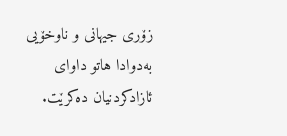زۆری جیهانی و ناوخۆیی بەدوادا هاتو داوای ئازادکردنیان دەکرێت.